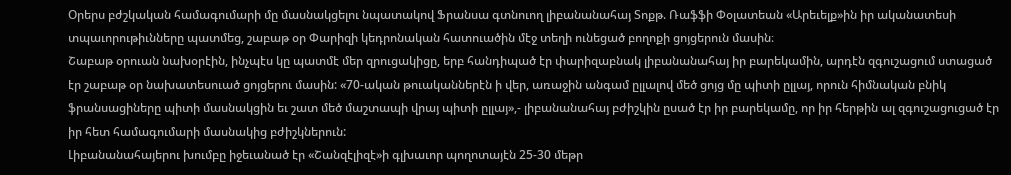Օրերս բժշկական համագումարի մը մասնակցելու նպատակով Ֆրանսա գտնուող լիբանանահայ Տոքթ. Ռաֆֆի Փօլատեան «Արեւելք»ին իր ականատեսի տպաւորութիւնները պատմեց, շաբաթ օր Փարիզի կեդրոնական հատուածին մէջ տեղի ունեցած բողոքի ցոյցերուն մասին։
Շաբաթ օրուան նախօրէին, ինչպէս կը պատմէ մեր զրուցակիցը, երբ հանդիպած էր փարիզաբնակ լիբանանահայ իր բարեկամին, արդէն զգուշացում ստացած էր շաբաթ օր նախատեսուած ցոյցերու մասին: «70-ական թուականներէն ի վեր, առաջին անգամ ըլլալով մեծ ցոյց մը պիտի ըլլայ, որուն հիմնական բնիկ ֆրանսացիները պիտի մասնակցին եւ շատ մեծ մաշտապի վրայ պիտի ըլլայ»,- լիբանանահայ բժիշկին ըսած էր իր բարեկամը, որ իր հերթին ալ զգուշացուցած էր իր հետ համագումարի մասնակից բժիշկներուն:
Լիբանանահայերու խումբը իջեւանած էր «Շանզէլիզէ»ի գլխաւոր պողոտայէն 25-30 մեթր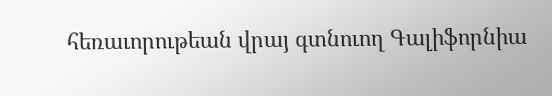հեռաւորութեան վրայ գտնուող Գալիֆորնիա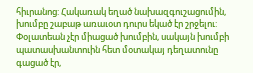հիւրանոց: Հակառակ եղած նախազգուշացումին, խումբը շաբաթ առաւօտ դուրս եկած էր շրջելու: Փօլատեան չէր միացած խումբին, սակայն խումբի պատասխանտուին հետ մօտակայ դեղատունը գացած էր,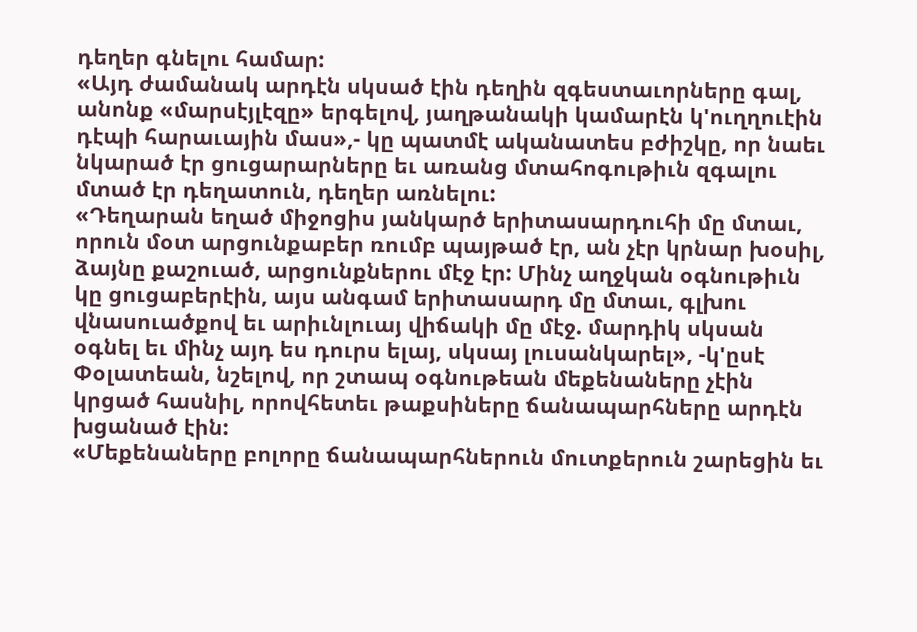դեղեր գնելու համար:
«Այդ ժամանակ արդէն սկսած էին դեղին զգեստաւորները գալ, անոնք «մարսէյլէզը» երգելով, յաղթանակի կամարէն կ'ուղղուէին դէպի հարաւային մաս»,- կը պատմէ ականատես բժիշկը, որ նաեւ նկարած էր ցուցարարները եւ առանց մտահոգութիւն զգալու մտած էր դեղատուն, դեղեր առնելու:
«Դեղարան եղած միջոցիս յանկարծ երիտասարդուհի մը մտաւ, որուն մօտ արցունքաբեր ռումբ պայթած էր, ան չէր կրնար խօսիլ, ձայնը քաշուած, արցունքներու մէջ էր: Մինչ աղջկան օգնութիւն կը ցուցաբերէին, այս անգամ երիտասարդ մը մտաւ, գլխու վնասուածքով եւ արիւնլուայ վիճակի մը մէջ. մարդիկ սկսան օգնել եւ մինչ այդ ես դուրս ելայ, սկսայ լուսանկարել», -կ'ըսէ Փօլատեան, նշելով, որ շտապ օգնութեան մեքենաները չէին կրցած հասնիլ, որովհետեւ թաքսիները ճանապարհները արդէն խցանած էին:
«Մեքենաները բոլորը ճանապարհներուն մուտքերուն շարեցին եւ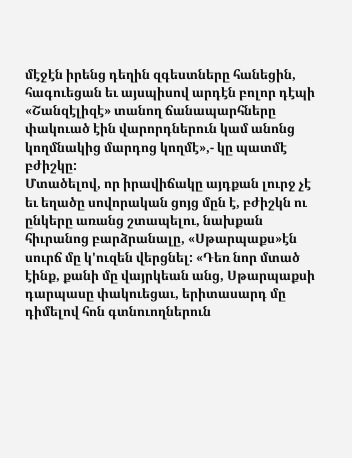մէջէն իրենց դեղին զգեստները հանեցին, հագուեցան եւ այսպիսով արդէն բոլոր դէպի «Շանզէլիզէ» տանող ճանապարհները փակուած էին վարորդներուն կամ անոնց կողմնակից մարդոց կողմէ»,- կը պատմէ բժիշկը:
Մտածելով, որ իրավիճակը այդքան լուրջ չէ եւ եղածը սովորական ցոյց մըն է, բժիշկն ու ընկերը առանց շտապելու, նախքան հիւրանոց բարձրանալը, «Սթարպաքս»էն սուրճ մը կ'ուզեն վերցնել: «Դեռ նոր մտած էինք, քանի մը վայրկեան անց, Սթարպաքսի դարպասը փակուեցաւ, երիտասարդ մը դիմելով հոն գտնուողներուն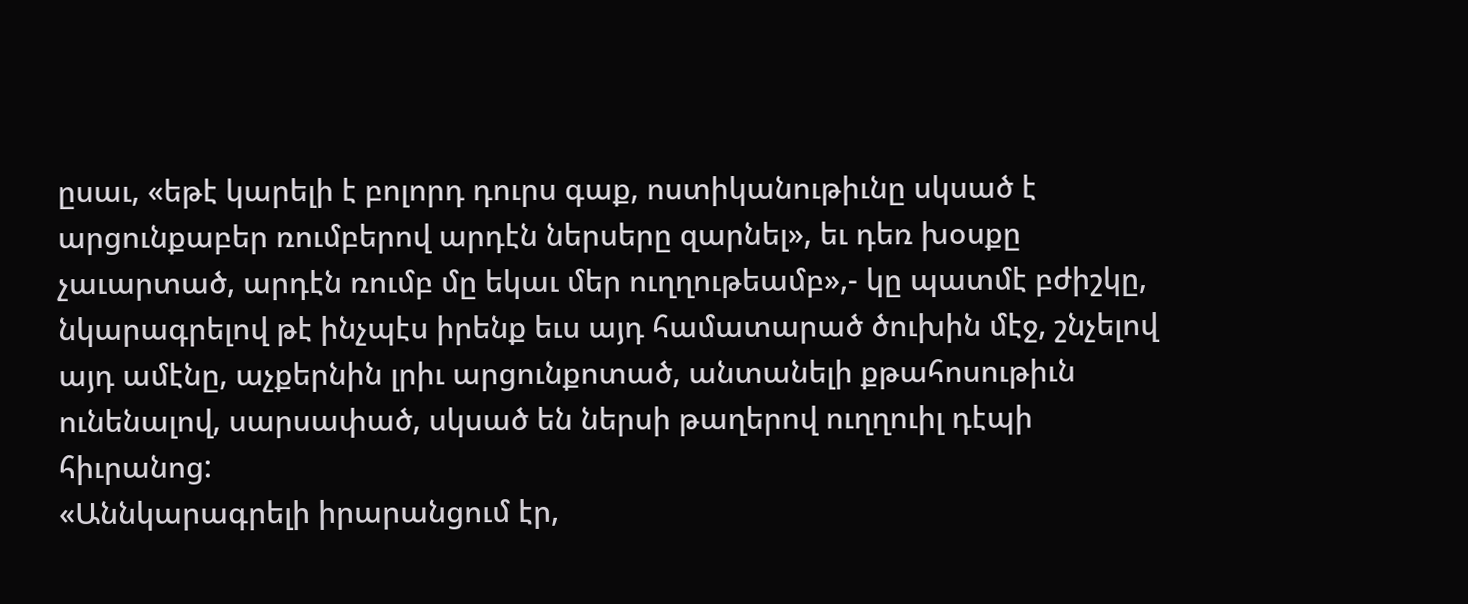ըսաւ, «եթէ կարելի է բոլորդ դուրս գաք, ոստիկանութիւնը սկսած է արցունքաբեր ռումբերով արդէն ներսերը զարնել», եւ դեռ խօսքը չաւարտած, արդէն ռումբ մը եկաւ մեր ուղղութեամբ»,- կը պատմէ բժիշկը, նկարագրելով թէ ինչպէս իրենք եւս այդ համատարած ծուխին մէջ, շնչելով այդ ամէնը, աչքերնին լրիւ արցունքոտած, անտանելի քթահոսութիւն ունենալով, սարսափած, սկսած են ներսի թաղերով ուղղուիլ դէպի հիւրանոց:
«Աննկարագրելի իրարանցում էր,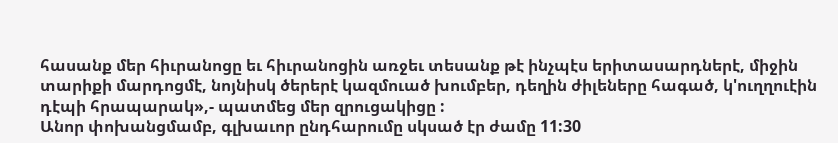հասանք մեր հիւրանոցը եւ հիւրանոցին առջեւ տեսանք թէ ինչպէս երիտասարդներէ, միջին տարիքի մարդոցմէ, նոյնիսկ ծերերէ կազմուած խումբեր, դեղին ժիլեները հագած, կ'ուղղուէին դէպի հրապարակ»,- պատմեց մեր զրուցակիցը :
Անոր փոխանցմամբ, գլխաւոր ընդհարումը սկսած էր ժամը 11:30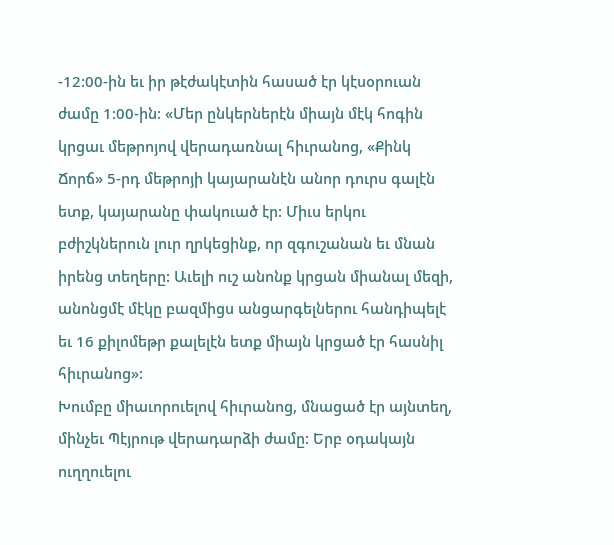-12:00-ին եւ իր թէժակէտին հասած էր կէսօրուան ժամը 1:00-ին: «Մեր ընկերներէն միայն մէկ հոգին կրցաւ մեթրոյով վերադառնալ հիւրանոց, «Քինկ Ճորճ» 5-րդ մեթրոյի կայարանէն անոր դուրս գալէն ետք, կայարանը փակուած էր: Միւս երկու բժիշկներուն լուր ղրկեցինք, որ զգուշանան եւ մնան իրենց տեղերը: Աւելի ուշ անոնք կրցան միանալ մեզի, անոնցմէ մէկը բազմիցս անցարգելներու հանդիպելէ եւ 16 քիլոմեթր քալելէն ետք միայն կրցած էր հասնիլ հիւրանոց»:
Խումբը միաւորուելով հիւրանոց, մնացած էր այնտեղ, մինչեւ Պէյրութ վերադարձի ժամը: Երբ օդակայն ուղղուելու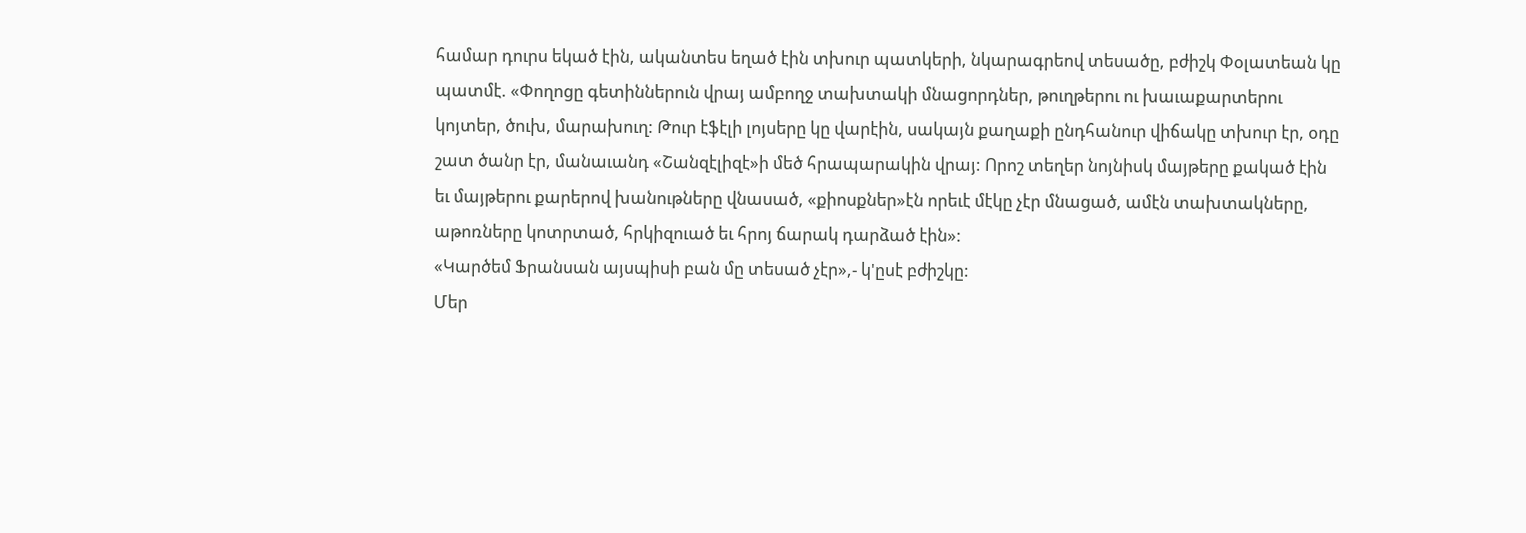համար դուրս եկած էին, ականտես եղած էին տխուր պատկերի, նկարագրեով տեսածը, բժիշկ Փօլատեան կը պատմէ. «Փողոցը գետիններուն վրայ ամբողջ տախտակի մնացորդներ, թուղթերու ու խաւաքարտերու կոյտեր, ծուխ, մարախուղ: Թուր էֆէլի լոյսերը կը վարէին, սակայն քաղաքի ընդհանուր վիճակը տխուր էր, օդը շատ ծանր էր, մանաւանդ «Շանզէլիզէ»ի մեծ հրապարակին վրայ: Որոշ տեղեր նոյնիսկ մայթերը քակած էին եւ մայթերու քարերով խանութները վնասած, «քիոսքներ»էն որեւէ մէկը չէր մնացած, ամէն տախտակները, աթոռները կոտրտած, հրկիզուած եւ հրոյ ճարակ դարձած էին»:
«Կարծեմ Ֆրանսան այսպիսի բան մը տեսած չէր»,- կ'ըսէ բժիշկը:
Մեր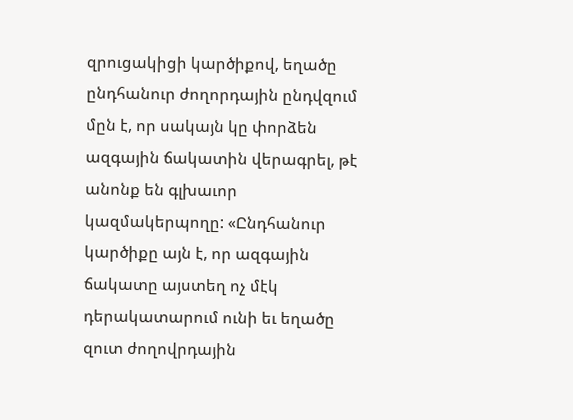զրուցակիցի կարծիքով, եղածը ընդհանուր ժողորդային ընդվզում մըն է, որ սակայն կը փորձեն ազգային ճակատին վերագրել, թէ անոնք են գլխաւոր կազմակերպողը: «Ընդհանուր կարծիքը այն է, որ ազգային ճակատը այստեղ ոչ մէկ դերակատարում ունի եւ եղածը զուտ ժողովրդային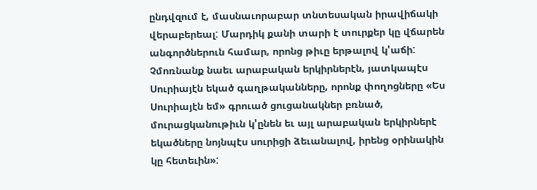ընդվզում է, մասնաւորաբար տնտեսական իրավիճակի վերաբերեալ: Մարդիկ քանի տարի է տուրքեր կը վճարեն անգործներուն համար, որոնց թիւը երթալով կ'աճի: Չմոռնանք նաեւ արաբական երկիրներէն, յատկապէս Սուրիայէն եկած գաղթականները, որոնք փողոցները «Ես Սուրիայէն եմ» գրուած ցուցանակներ բռնած, մուրացկանութիւն կ'ընեն եւ այլ արաբական երկիրներէ եկածները նոյնպէս սուրիցի ձեւանալով, իրենց օրինակին կը հետեւին»: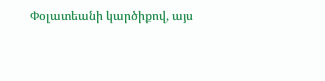Փօլատեանի կարծիքով, այս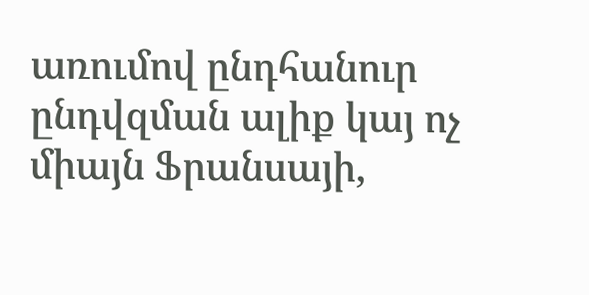առումով ընդհանուր ընդվզման ալիք կայ ոչ միայն Ֆրանսայի,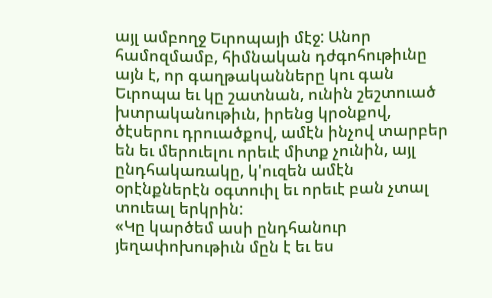այլ ամբողջ Եւրոպայի մէջ: Անոր համոզմամբ, հիմնական դժգոհութիւնը այն է, որ գաղթականները կու գան Եւրոպա եւ կը շատնան, ունին շեշտուած խտրականութիւն, իրենց կրօնքով, ծէսերու դրուածքով, ամէն ինչով տարբեր են եւ մերուելու որեւէ միտք չունին, այլ ընդհակառակը, կ'ուզեն ամէն օրէնքներէն օգտուիլ եւ որեւէ բան չտալ տուեալ երկրին:
«Կը կարծեմ ասի ընդհանուր յեղափոխութիւն մըն է եւ ես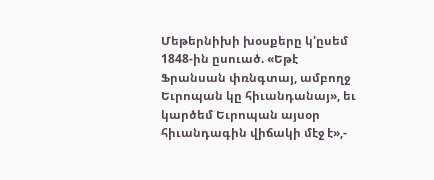Մեթերնիխի խօսքերը կ'ըսեմ 1848-ին ըսուած. «Եթէ Ֆրանսան փռնգտայ, ամբողջ Եւրոպան կը հիւանդանայ», եւ կարծեմ Եւրոպան այսօր հիւանդագին վիճակի մէջ է»,-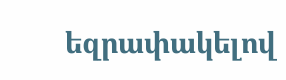եզրափակելով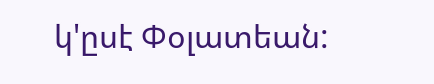կ'ըսէ Փօլատեան: